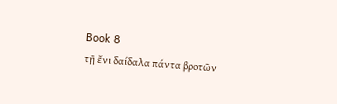Book 8
τῇ ἔνι δαίδαλα πάντα βροτῶν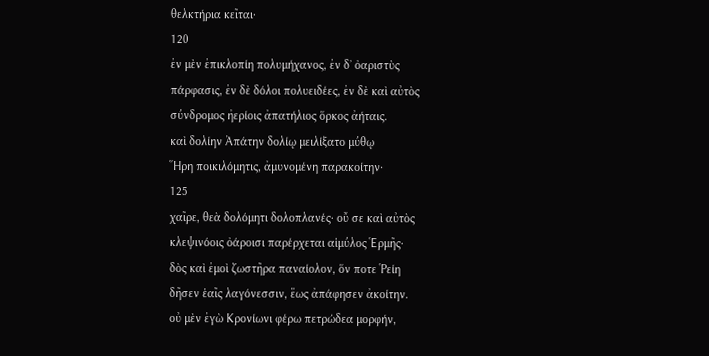θελκτήρια κεῖται·
120
ἐν μὲν ἐπικλοπίη πολυμήχανος, ἐν δʼ ὀαριστὺς
πάρφασις, ἐν δὲ δόλοι πολυειδέες, ἐν δὲ καὶ αὐτὸς
σύνδρομος ἠερίοις ἀπατήλιος ὅρκος ἀήταις.
καὶ δολίην Ἀπάτην δολίῳ μειλίξατο μύθῳ
Ἥρη ποικιλόμητις, ἀμυνομένη παρακοίτην·
125
χαῖρε, θεὰ δολόμητι δολοπλανές· οὔ σε καὶ αὐτὸς
κλεψινόοις ὀάροισι παρέρχεται αἱμύλος Ἑρμῆς·
δὸς καὶ ἐμοὶ ζωστῆρα παναίολον, ὅν ποτε Ῥείη
δῆσεν ἑαῖς λαγόνεσσιν, ἕως ἀπάφησεν ἀκοίτην.
οὐ μὲν ἐγὼ Κρονίωνι φέρω πετρώδεα μορφήν,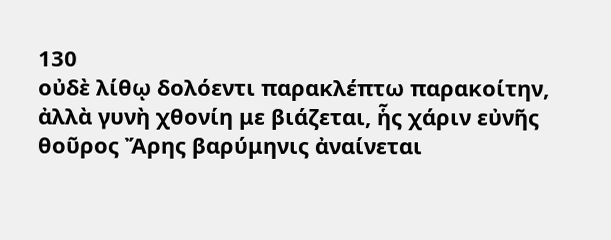130
οὐδὲ λίθῳ δολόεντι παρακλέπτω παρακοίτην,
ἀλλὰ γυνὴ χθονίη με βιάζεται, ἧς χάριν εὐνῆς
θοῦρος Ἄρης βαρύμηνις ἀναίνεται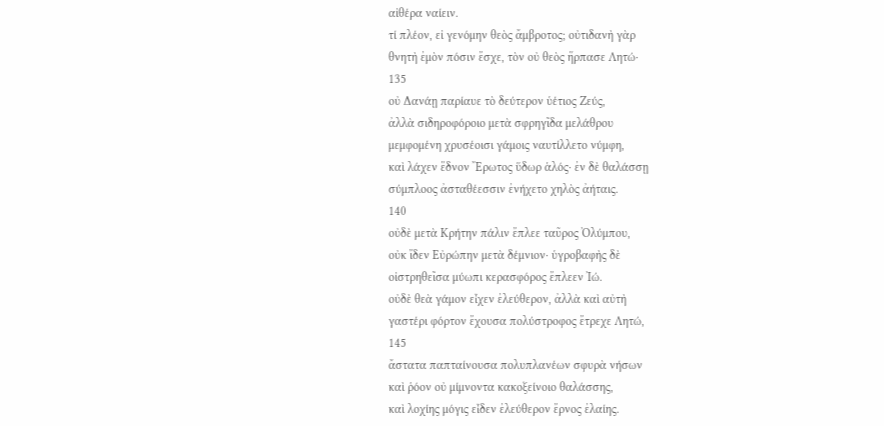αἰθέρα ναίειν.
τί πλέον, εἰ γενόμην θεὸς ἄμβροτος; οὐτιδανὴ γὰρ
θνητὴ ἐμὸν πόσιν ἔσχε, τὸν οὐ θεὸς ἥρπασε Λητώ·
135
οὐ Δανάῃ παρίαυε τὸ δεύτερον ὑέτιος Ζεύς,
ἀλλὰ σιδηροφόροιο μετὰ σφρηγῖδα μελάθρου
μεμφομένη χρυσέοισι γάμοις ναυτίλλετο νύμφη,
καὶ λάχεν ἕδνον Ἔρωτος ὕδωρ ἁλός· ἐν δὲ θαλάσσῃ
σύμπλοος ἀσταθέεσσιν ἐνήχετο χηλὸς ἀήταις.
140
οὐδὲ μετὰ Κρήτην πάλιν ἔπλεε ταῦρος Ὀλύμπου,
οὐκ ἴδεν Εὐρώπην μετὰ δέμνιον· ὑγροβαφὴς δὲ
οἰστρηθεῖσα μύωπι κερασφόρος ἔπλεεν Ἰώ.
οὐδὲ θεὰ γάμον εἶχεν ἐλεύθερον, ἀλλὰ καὶ αὐτὴ
γαστέρι φόρτον ἔχουσα πολύστροφος ἔτρεχε Λητώ,
145
ἄστατα παπταίνουσα πολυπλανέων σφυρὰ νήσων
καὶ ῥόον οὐ μίμνοντα κακοξείνοιο θαλάσσης,
καὶ λοχίης μόγις εἶδεν ἐλεύθερον ἔρνος ἐλαίης.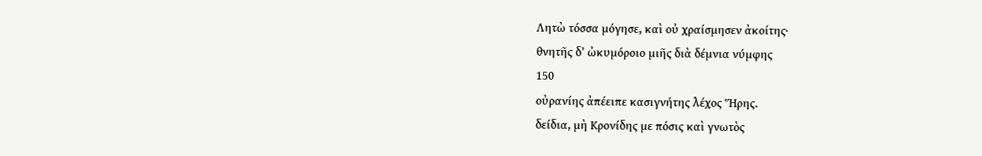Λητὼ τόσσα μόγησε, καὶ οὐ χραίσμησεν ἀκοίτης·
θνητῆς δʼ ὠκυμόροιο μιῆς διὰ δέμνια νύμφης
150
οὐρανίης ἀπέειπε κασιγνήτης λέχος Ἥρης.
δείδια, μὴ Κρονίδης με πόσις καὶ γνωτὸς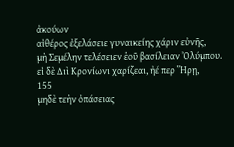ἀκούων
αἰθέρος ἐξελάσειε γυναικείης χάριν εὐνῆς,
μὴ Σεμέλην τελέσειεν ἑοῦ βασίλειαν Ὀλύμπου.
εἰ δὲ Διὶ Κρονίωνι χαρίζεαι, ἠέ περ Ἥρῃ,
155
μηδὲ τεὴν ὀπάσειας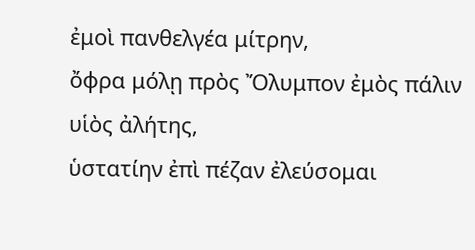ἐμοὶ πανθελγέα μίτρην,
ὄφρα μόλῃ πρὸς Ὄλυμπον ἐμὸς πάλιν υἱὸς ἀλήτης,
ὑστατίην ἐπὶ πέζαν ἐλεύσομαι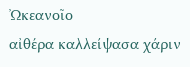Ὠκεανοῖο
αἰθέρα καλλείψασα χάριν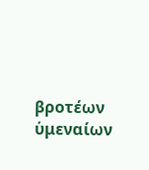βροτέων ὑμεναίων